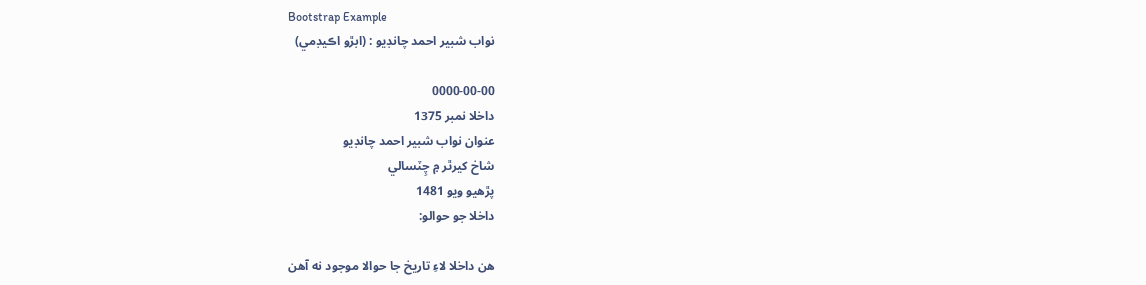Bootstrap Example
نواب شبير احمد چانڊيو : (ابڙو اڪيڊمي)

0000-00-00
داخلا نمبر 1375
عنوان نواب شبير احمد چانڊيو
شاخ کيرٿر ۾ چِٽسالي
پڙهيو ويو 1481
داخلا جو حوالو:

هن داخلا لاءِ تاريخ جا حوالا موجود نه آهن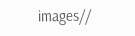images//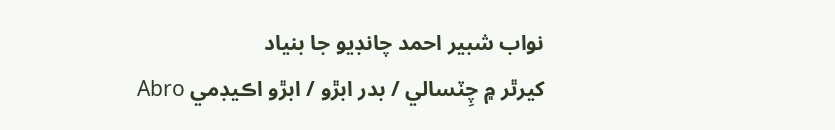نواب شبير احمد چانڊيو جا بنياد
کيرٿر ۾ چِٽسالي / بدر ابڙو / ابڙو اڪيڊمي Abro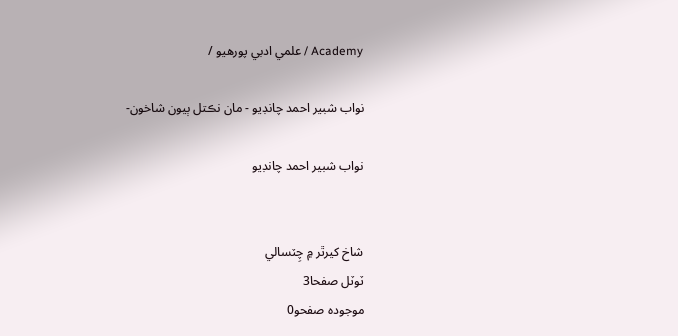Academy / علمي ادبي پورهيو /

نواب شبير احمد چانڊيو - مان نڪتل ٻيون شاخون-

نواب شبير احمد چانڊيو


شاخ کيرٿر ۾ چِٽسالي
ٽوٽل صفحا3
موجودہ صفحو0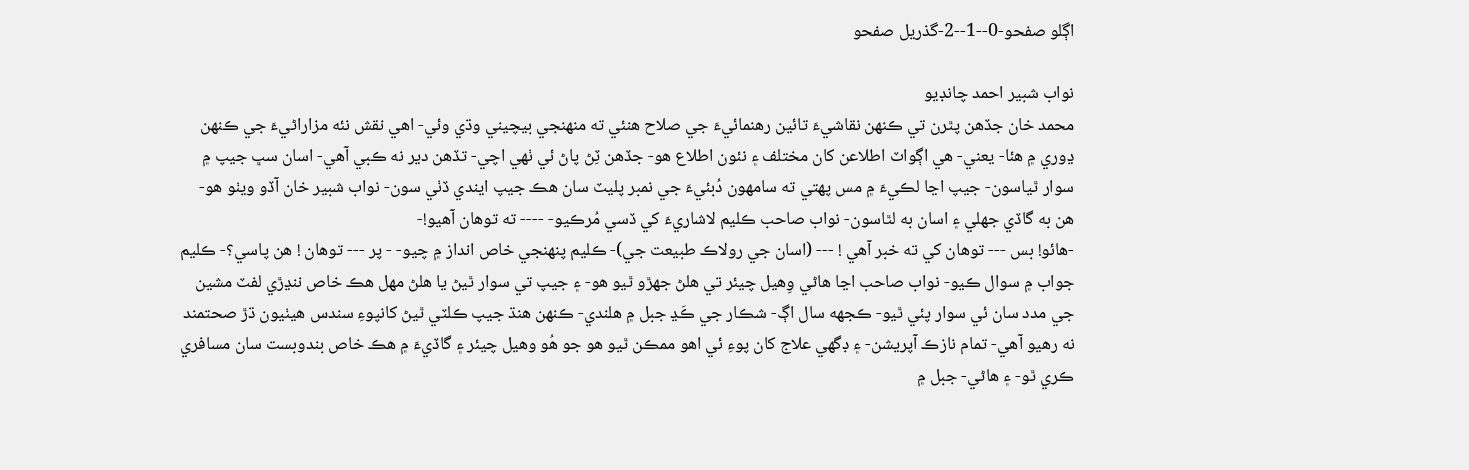اڳلو صفحو-0--1--2-گذريل صفحو

نواب شبير احمد چانڊيو
محمد خان جڏھن پٿرن تي ڪنهن نقاشيءَ تائين رھنمائيءَ جي صلاح ھنئي ته منهنجي بيچيني وڌي وئي- اھي نقش نئه مزاراڻيءَ جي ڪنهن ڍوري ۾ ھئا- يعني- ھي اڳواٽ اطلاعن کان مختلف ۽ نئون اطلاع ھو- جڏھن ٽِڻ پاڻ ئي ٺھي اچي- تڏھن دير نه ڪبي آھي- اسان سڀ جيپ ۾ سوار ٿياسون- جيپ اڃا لڪيءَ ۾ مس پھتي ته سامھون دُبئيءَ جي نمبر پليٽ سان ھڪ جيپ ايندي ڏٺي سون- نواب شبير خان آڏو ويٺو ھو- ھن به گاڏي جھلي ۽ اسان به لٿاسون- نواب صاحب ڪليم لاشاريءَ کي ڏسي مُرڪيو- ---- ته توھان آھيو!-
-ھائو! بس --- توھان کي ته خبر آھي ! --- (اسان جي رولاڪ طبيعت جي)- ڪليم پنهنجي خاص انداز ۾ چيو- - پر --- توھان ! ھن پاسي؟- ڪليم جواب ۾ سوال ڪيو- نواب صاحب اڃا ھاڻي وِھيل چيئر تي ھلڻ جھڙو ٿيو ھو- ۽ جيپ تي سوار ٿيڻ يا ھلڻ مھل ھڪ خاص ننڍڙي لفٽ مشين جي مدد سان ئي سوار پئي ٿيو- ڪجھه سال اڳ- شڪار جي ڪَڍ جبل ۾ ھلندي- ڪنهن ھنڌ جيپ ڪلٽي ٿيڻ کانپوءِ سندس ھيٺيون ڌڙ صحتمند نه رھيو آھي- تمام نازڪ آپريشن- ۽ ڊگھي علاج کان پوءِ ئي اھو ممڪن ٿيو ھو جو ھُو وھيل چيئر ۽ گاڏيءَ ۾ ھڪ خاص بندوبست سان مسافري ڪري ٿو- ۽ ھاڻي- جبل ۾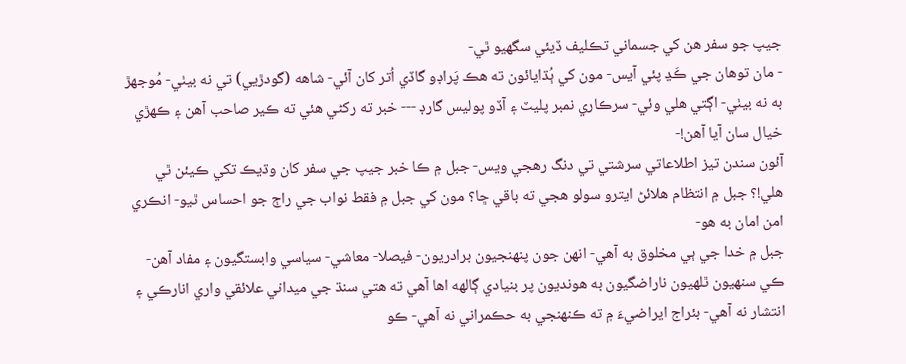جيپ جو سفر ھن کي جسماني تڪليف ڏيئي سگھيو ٿي-
- مان توھان جي ڪَڍ پئي آيس- مون کي ٻُڌايائون ته ھڪ پَراڊو گاڏي اُتر کان آئي- شاھه (گودڙيي) تي نه بيٺي- مُوجھڙ به نه بيٺي- اڳتي ھلي وئي- سرڪاري نمبر پليٽ ۽ آڏو پوليس گارڊ --- خبر ته رکڻي ھئي ته ڪير صاحب آھن ۽ ڪھڙي خيال سان آيا آھن!-
آئون سندن تيز اطلاعاتي سرشتي تي دنگ رھجي ويس- جبل ۾ ڪا خبر جيپ جي سفر کان وڌيڪ تکي ڪيئن ٿي ھلي!؟ جبل ۾ انتظام ھلائڻ ايترو سولو ھجي ته باقي ڇا؟ مون کي جبل ۾ فقط نواب جي راڄ جو احساس ٿيو- انڪري امن امان به ھو-
جبل ۾ خدا جي ٻي مخلوق به آھي- انهن جون پنهنجيون برادريون- فيصلا- معاشي- سياسي وابستگيون ۽ مفاد آھن- ڪي سنهيون ٿلھيون ناراضگيون به ھونديون پر بنيادي ڳالھه اھا آھي ته ھتي سنڌ جي ميداني علائقي واري انارڪي ۽ انتشار نه آھي- بئراج ايراضيءَ ۾ ته ڪنهنجي به حڪمراني نه آھي- ڪو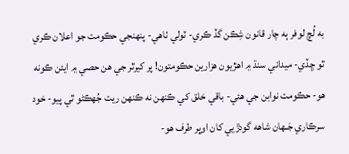به لُچ لوفر ٻه چار قانون شِڪن گڏ ڪري- ٽولي ٺاھي- پنهنجي حڪومت جو اعلان ڪري ٿو ڇڏي- ميداني سنڌ ۾ اھڙيون ھزارين حڪومتون! پر کيرٿر جي ھن حصي ۾ ايئن ڪونه ھو- حڪومت نوابن جي ھئي- باقي خلق کي ڪنهن نه ڪنهن ريت جُھڪڻو ٿي پيو- خود سرڪاري جَـھان شاھه گودڙيي کان اوڀر طرف ھو-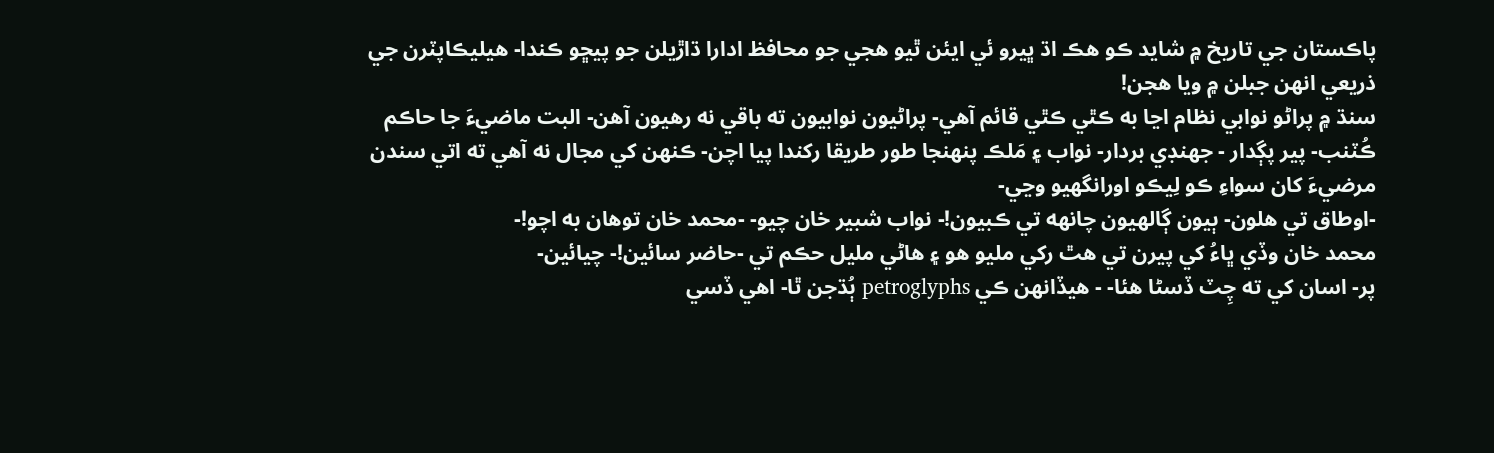پاڪستان جي تاريخ ۾ شايد ڪو ھڪ اڌ ڀيرو ئي ايئن ٿيو ھجي جو محافظ ادارا ڌاڙيلن جو پيڇو ڪندا- ھيليڪاپٽرن جي ذريعي انهن جبلن ۾ ويا ھجن!
سنڌ ۾ پراڻو نوابي نظام اڃا به ڪٿي ڪٿي قائم آھي- پراڻيون نوابيون ته باقي نه رھيون آھن- البت ماضيءَ جا حاڪم ڪُٽنب- پير پڳدار - جھنڊي بردار- نواب ۽ مَلڪ پنهنجا طور طريقا رکندا پيا اچن- ڪنهن کي مجال نه آھي ته اتي سندن مرضيءَ کان سواءِ ڪو لِيڪو اورانگھيو وڃي-
-اوطاق تي ھلون- ٻيون ڳالھيون چانهه تي ڪبيون!- نواب شبير خان چيو- -محمد خان توھان به اچو!-
محمد خان وڏي ڀاءُ کي پيرن تي ھٿ رکي مليو ھو ۽ ھاڻي مليل حڪم تي -حاضر سائين!- چيائين-
پر- اسان کي ته چِٽ ڏسڻا ھئا- - ھيڏانهن ڪي petroglyphs ٻُڌجن ٿا- اھي ڏسي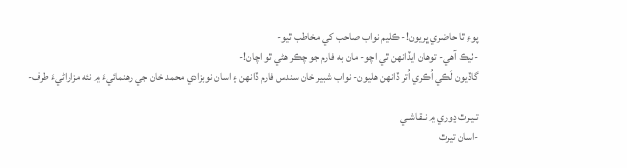پوءِ ٿا حاضري ڀريون!- ڪليم نواب صاحب کي مخاطب ٿيو-
-ٺيڪ آھي- توھان ايڏانهن ٿي اچو- مان به فارم جو چڪر ھڻي ٿو اچان!-
گاڏيون لَڪي اُڪري اُتر ڏانهن ھليون- نواب شبير خان سندس فارم ڏانهن ۽ اسان نوبزادي محمد خان جي رھنمائيءَ ۾ نئه مزاراڻيءَ طرف-

تـيـرٿ ڍوري ۾ نـقـاشـي
-اسان تيرٿ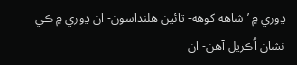ڍوري ۾ ’شاھه کوھه- تائين ھلنداسون- ان ڍوري ۾ ڪي نشان اُڪريل آھن- ان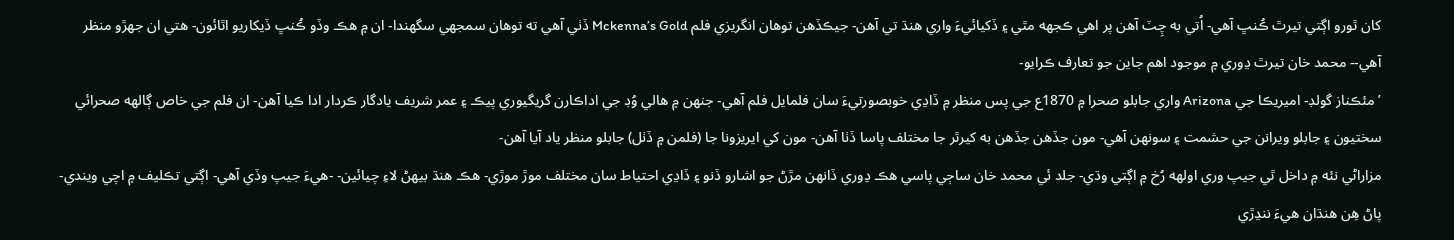کان ٿورو اڳتي تيرٿ ڪُنڀ آھي- اُتي به چِٽ آھن پر اھي ڪجھه مٿي ۽ ڏکيائيءَ واري ھنڌ تي آھن- جيڪڏھن توھان انگريزي فلم Mckenna’s Gold ڏٺي آھي ته توھان سمجھي سگھندا- ان ۾ ھڪ وڏو ڪُنڀ ڏيکاريو اٿائون- ھتي ان جھڙو منظر آھي-- محمد خان تيرٿ ڍوري ۾ موجود اھم جاين جو تعارف ڪرايو-
’مئڪناز گولڊ- اميريڪا جي Arizona واري جابلو صحرا ۾ 1870ع جي پس منظر ۾ ڏاڍي خوبصورتيءَ سان فلمايل فلم آھي- جنهن ۾ ھالي وُڊ جي اداڪارن گريگيوري پيڪ ۽ عمر شريف يادگار ڪردار ادا ڪيا آھن- ان فلم جي خاص ڳالھه صحرائي سختيون ۽ جابلو ويرانن جي حشمت ۽ سونهن آھي- مون جڏھن جڏھن به کيرٿر جا مختلف پاسا ڏٺا آھن- مون کي ايريزونا جا (فلمن ۾ ڏٺل) جابلو منظر ياد آيا آھن-
مزاراڻي نئه ۾ داخل ٿي جيپ وري اولھه رُخ ۾ اڳتي وڌي- جلد ئي محمد خان ساڄي پاسي ھڪ ڍوري ڏانهن مڙڻ جو اشارو ڏنو ۽ ڏاڍي احتياط سان مختلف موڙ موڙي- ھڪ ھنڌ بيھڻ لاءِ چيائين- -ھيءَ جيپ وڏي آھي- اڳتي تڪليف ۾ اچي ويندي- پاڻ ھِن ھنڌان ھيءَ ننڍڙي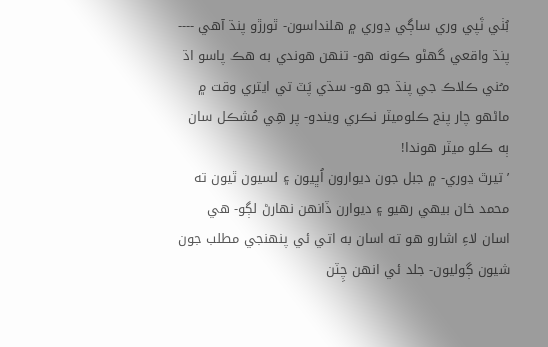بُٺي ٽَپي وري ساڳي ڍوري ۾ ھلنداسون- ٿورڙو پنڌ آھي ----
پنڌ واقعي گھڻو ڪونه ھو- تنهن ھوندي به ھڪ پاسو اڌ مـُني ڪلاڪ جي پنڌ جو ھو- سڌي پَٽ تي ايتري وقت ۾ ماڻھو چار پنج ڪلوميٽر نڪري ويندو- پر ھِي مُشڪل سان ٻه ڪلو ميٽر ھوندا!
’تيرٿ ڍوري- ۾ جبل جون ديوارون اُڀيون ۽ لسيون ٿيون ته محمد خان بيھي رھيو ۽ ديوارن ڏانهن نهارڻ لڳو- ھي اسان لاءِ اشارو ھو ته اسان به اتي ئي پنهنجي مطلب جون شيون ڳوليون- جلد ئي انهن چِٽن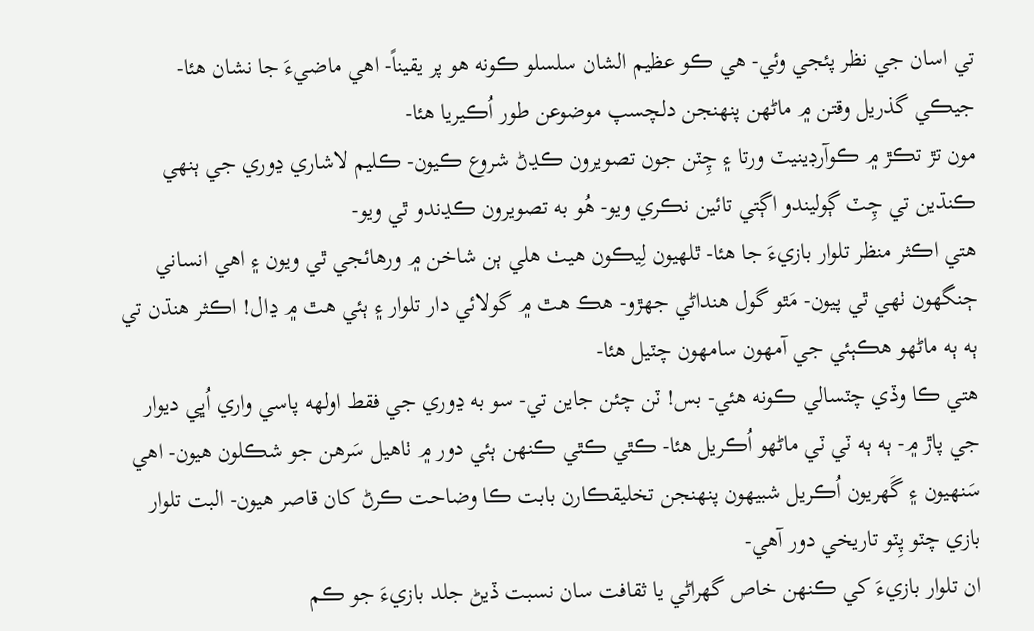تي اسان جي نظر پئجي وئي- ھي ڪو عظيم الشان سلسلو ڪونه ھو پر يقيناً- اھي ماضيءَ جا نشان ھئا- جيڪي گذريل وقتن ۾ ماڻھن پنهنجن دلچسپ موضوعن طور اُڪيريا ھئا-
مون تڙ تڪڙ ۾ ڪوآرڊينيٽ ورتا ۽ چِٽن جون تصويرون ڪڍڻ شروع ڪيون- ڪليم لاشاري ڍوري جي ٻنهي ڪنڌين تي چِٽ ڳوليندو اڳتي تائين نڪري ويو- ھُو به تصويرون ڪڍندو ٿي ويو-
ھتي اڪثر منظر تلوار بازيءَ جا ھئا- ٿلھيون لِيڪون ھيٺ ھلي ٻن شاخن ۾ ورھائجي ٿي ويون ۽ اھي انساني ڄنگھون ٺھي ٿي پيون- مَٿو گول ھنداڻي جھڙو- ھڪ ھٿ ۾ گولائي دار تلوار ۽ ٻئي ھٿ ۾ ڍال! اڪثر ھنڌن تي ٻه ٻه ماڻھو ھڪٻئي جي آمھون سامھون چٽيل هئا-
ھتي ڪا وڏي چٽسالي ڪونه ھئي- بس! ٽن چئن جاين تي- سو به ڍوري جي فقط اولھه پاسي واري اُڀي ديوار جي پاڙ ۾- ٻه ٻه ٽي ٽي ماڻھو اُڪريل ھئا- ڪٿي ڪٿي ڪنهن ٻئي دور ۾ ٺاھيل سَرھن جو شڪلون ھيون- اھي سَنهيون ۽ گَھريون اُڪريل شبيھون پنهنجن تخليقڪارن بابت ڪا وضاحت ڪرڻ کان قاصر ھيون- البت تلوار بازي چٽو پِٽو تاريخي دور آھي-
ان تلوار بازيءَ کي ڪنهن خاص گھراڻي يا ثقافت سان نسبت ڏيڻ جلد بازيءَ جو ڪم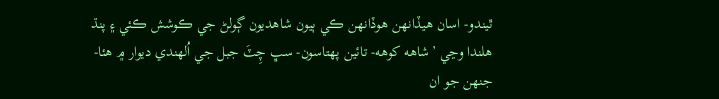ٿيندو- اسان ھيڏانهن ھوڏانهن ڪي ٻيون شاھديون ڳولڻ جي ڪوشش ڪئي ۽ پنڌ ھلندا وڃي ’شاھه کوھه- تائين پھتاسون- سڀ چِٽَ جبل جي اُلھندي ديوار ۾ ھئا- جنهن جو ان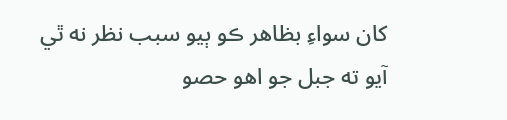کان سواءِ بظاھر ڪو ٻيو سبب نظر نه ٿي آيو ته جبل جو اھو حصو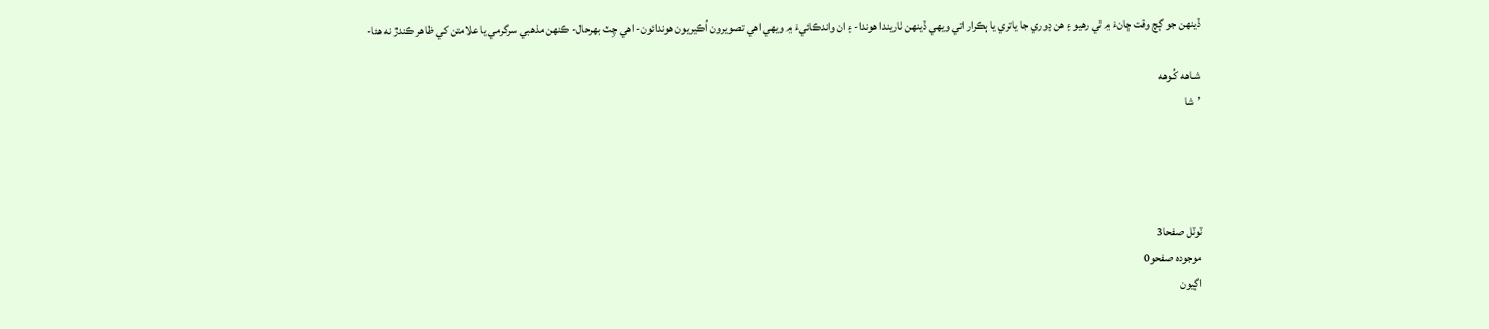ڏينهن جو ڳچ وقت ڇانءَ ۾ ٿي رھيو ۽ ھن ڍوري جا ياتري يا ٻڪرار اتي ويھي ڏينهن ٺاريندا ھوندا- ۽ ان واندڪائيءَ ۾ ويھي اھي تصويرون اُڪيريون ھوندائون- اھي چِٽ بهرحال- ڪنهن مذھبي سرگرمي يا علامتن کي ظاھر ڪندڙ نه ھئا-

شـاھه کُـوھه
’شا




ٽوٽل صفحا3
موجودہ صفحو0
اڳيون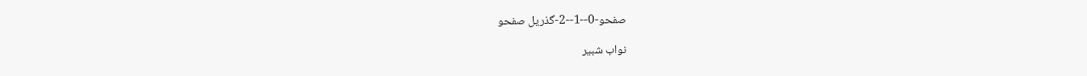صفحو-0--1--2-گذريل صفحو

نواب شبير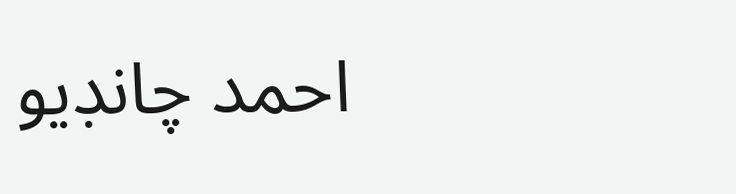احمد چانڊيو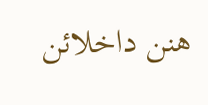ھنن داخلائن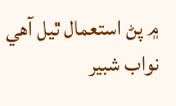۾ پڻ استعمال ٿيل آھي
نواب شبير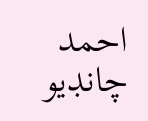احمد چانڊيو